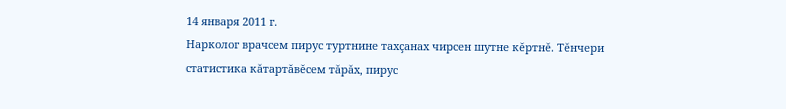14 января 2011 г.
Нарколог врачсем пирус туртнине тахçанах чирсен шутне кĕртнĕ. Тĕнчери статистика кăтартăвĕсем тăрăх, пирус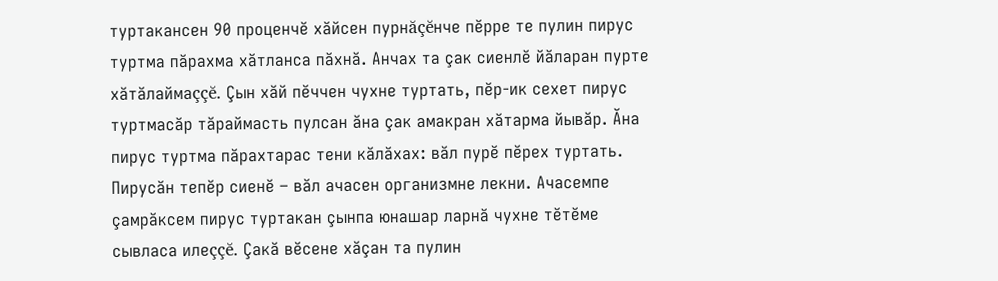туртакансен 90 проценчĕ хăйсен пурнăçĕнче пĕрре те пулин пирус туртма пăрахма хăтланса пăхнă. Анчах та çак сиенлĕ йăларан пурте хăтăлаймаççĕ. Çын хăй пĕччен чухне туртать, пĕр-ик сехет пирус туртмасăр тăраймасть пулсан ăна çак амакран хăтарма йывăр. Ăна пирус туртма пăрахтарас тени кăлăхах: вăл пурĕ пĕрех туртать.
Пирусăн тепĕр сиенĕ – вăл ачасен организмне лекни. Ачасемпе çамрăксем пирус туртакан çынпа юнашар ларнă чухне тĕтĕме сывласа илеççĕ. Çакă вĕсене хăçан та пулин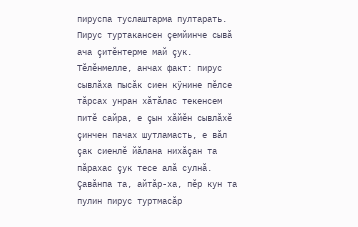пируспа туслаштарма пултарать. Пирус туртакансен çемйинче сывă ача çитĕнтерме май çук.
Тĕлĕнмелле, анчах факт: пирус сывлăха пысăк сиен кÿнине пĕлсе тăрсах унран хăтăлас текенсем питĕ сайра, е çын хăйĕн сывлăхĕ çинчен пачах шутламасть, е вăл çак сиенлĕ йăлана нихăçан та пăрахас çук тесе алă сулнă. Çавăнпа та, айтăр-ха, пĕр кун та пулин пирус туртмасăр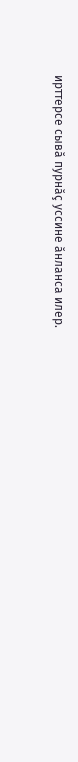ирттерсе сывă пурнăç уссине ăнланса илер.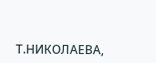Т.НИКОЛАЕВА,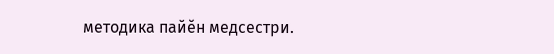методика пайĕн медсестри.